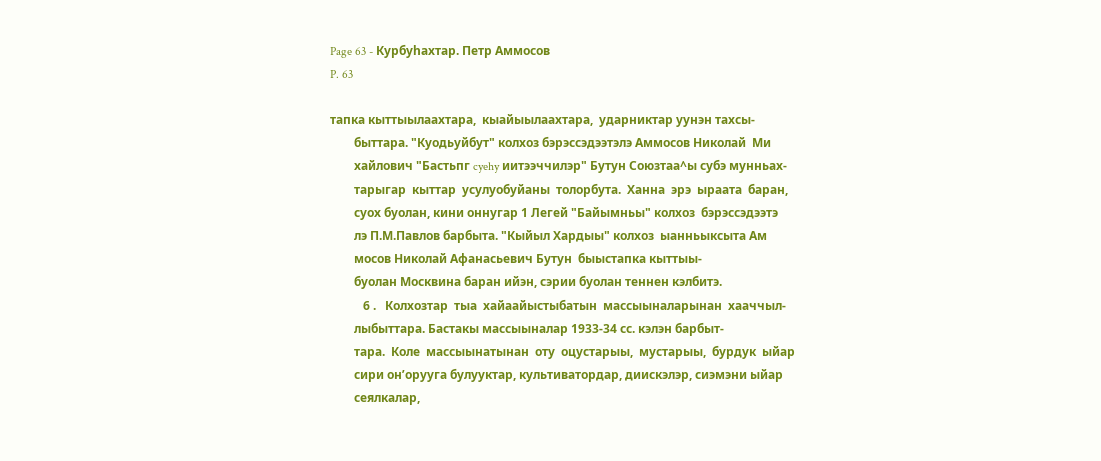Page 63 - Курбуһахтар. Петр Аммосов
P. 63

тапка кыттыылаахтара,  кыайыылаахтара,  ударниктар уунэн тахсы-
        быттара. "Куодьуйбут" колхоз бэрэссэдээтэлэ Аммосов Николай  Ми
        хайлович "Бастьпг cyehy иитээччилэр" Бутун Союзтаа^ы субэ мунньах-
        тарыгар  кыттар  усулуобуйаны  толорбута.  Ханна  эрэ  ыраата  баран,
        суох буолан, кини оннугар 1 Легей "Байымньы" колхоз  бэрэссэдээтэ
        лэ П.М.Павлов барбыта. "Кыйыл Хардыы" колхоз  ыанньыксыта Ам
        мосов Николай Афанасьевич Бутун  быыстапка кыттыы-
        буолан Москвина баран ийэн, сэрии буолан теннен кэлбитэ.
           6 .   Колхозтар  тыа  хайаайыстыбатын  массыыналарынан  хааччыл-
        лыбыттара. Бастакы массыыналар 1933-34 сс. кэлэн барбыт-
        тара.  Коле  массыынатынан  оту  оцустарыы,  мустарыы,  бурдук  ыйар
        сири он’орууга булууктар, культиватордар, диискэлэр, сиэмэни ыйар
        сеялкалар,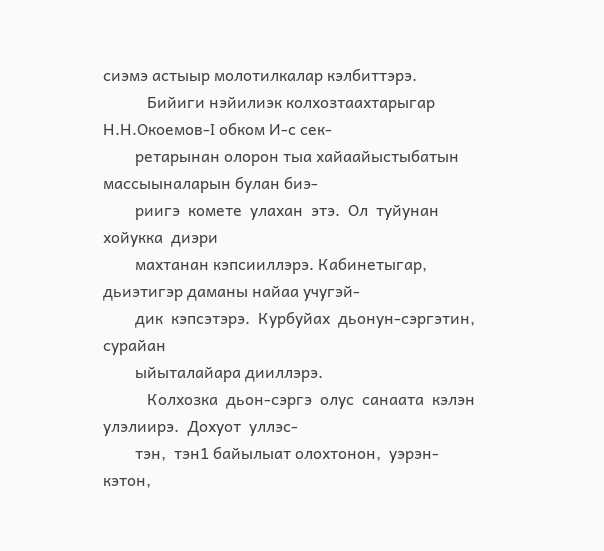сиэмэ астыыр молотилкалар кэлбиттэрэ.
           Бийиги нэйилиэк колхозтаахтарыгар Н.Н.Окоемов-I обком И-с сек-
        ретарынан олорон тыа хайаайыстыбатын массыыналарын булан биэ-
        риигэ  комете  улахан  этэ.  Ол  туйунан   хойукка  диэри
        махтанан кэпсииллэрэ. Кабинетыгар, дьиэтигэр даманы найаа учугэй-
        дик  кэпсэтэрэ.  Курбуйах  дьонун-сэргэтин,   сурайан
        ыйыталайара дииллэрэ.
           Колхозка  дьон-сэргэ  олус  санаата  кэлэн  улэлиирэ.  Дохуот  уллэс-
        тэн,  тэн1 байылыат олохтонон,  уэрэн-кэтон,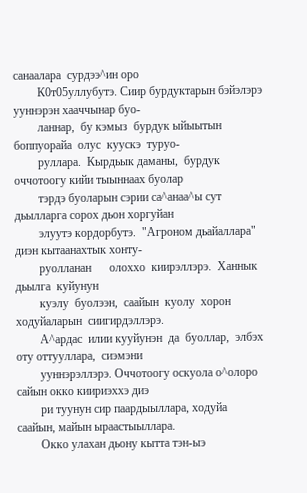санаалара  сурдээ^ин оро
        К0т05уллубутэ. Сиир бурдуктарын бэйэлэрэ ууннэрэн хааччынар буо-
        ланнар,  бу кэмыз  бурдук ыйыытын  боппуорайа  олус  куускэ  туруо-
        руллара.  Кырдьык даманы,  бурдук оччотоогу кийи тыыннаах буолар
        тэрдэ буоларын сэрии са^анаа^ы сут дьылларга сорох дьон хоргуйан
        элуутэ кордорбутэ.  "Агроном дьайаллара"  диэн кытаанахтык хонту-
        руолланан      олоххо  киирэллэрэ.  Ханнык   дьылга  куйунун
        куэлу  буолээн,  саайын  куолу  хорон  ходуйаларын  сиигирдэллэрэ.
        А^ардас  илии кууйунэн  да  буоллар,  элбэх оту оттууллара,  сиэмэни
        ууннэрэллэрэ. Оччотоогу оскуола о^олоро сайын окко киириэххэ диэ
        ри туунун сир паардыыллара, ходуйа саайын, майын ыраастыыллара.
        Окко улахан дьону кытта тэн-ыэ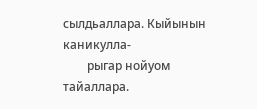сылдьаллара. Кыйынын каникулла-
        рыгар нойуом тайаллара.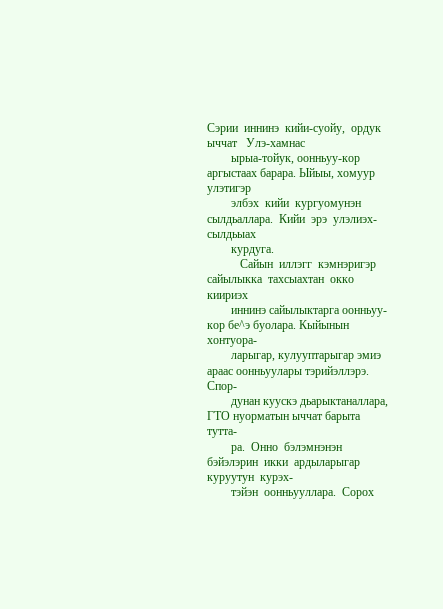Сэрии  иннинэ  кийи-суойу,  ордук  ыччат   Улэ-хамнас
        ырыа-тойук, оонньуу-кор аргыстаах барара. Ыйыы, хомуур улэтигэр
        элбэх  кийи  кургуомунэн  сылдьаллара.  Кийи  эрэ  улэлиэх-сылдьыах
        курдуга.
           Сайын  иллэгг  кэмнэригэр  сайылыкка  тахсыахтан  окко  киириэх
        иннинэ сайылыктарга оонньуу-кор бе^э буолара. Кыйынын хонтуора-
        ларыгар, кулууптарыгар эмиэ араас оонньуулары тэрийэллэрэ. Спор-
        дунан куускэ дьарыктаналлара, ГТО нуорматын ыччат барыта тутта-
        ра.  Онно  бэлэмнэнэн  бэйэлэрин  икки  ардыларыгар  куруутун  курэх-
        тэйэн  оонньууллара.  Сорох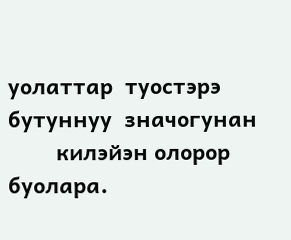уолаттар  туостэрэ  бутуннуу  значогунан
        килэйэн олорор буолара.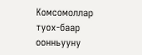Комсомоллар туох-баар оонньууну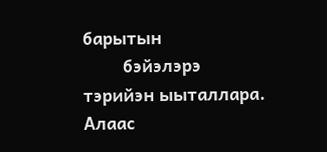барытын
        бэйэлэрэ тэрийэн ыыталлара. Алаас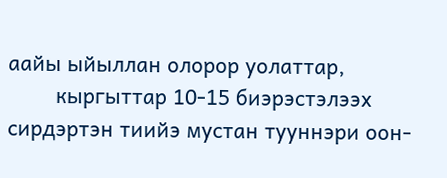аайы ыйыллан олорор уолаттар,
        кыргыттар 10-15 биэрэстэлээх сирдэртэн тиийэ мустан тууннэри оон-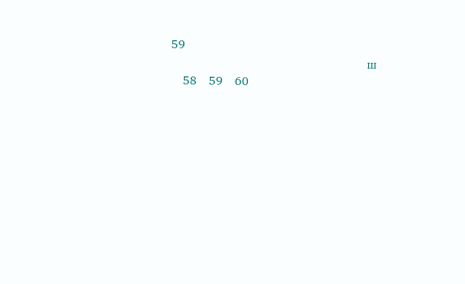59
                                                 ш
   58   59   60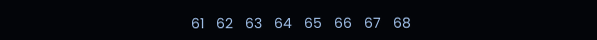61   62   63   64   65   66   67   68